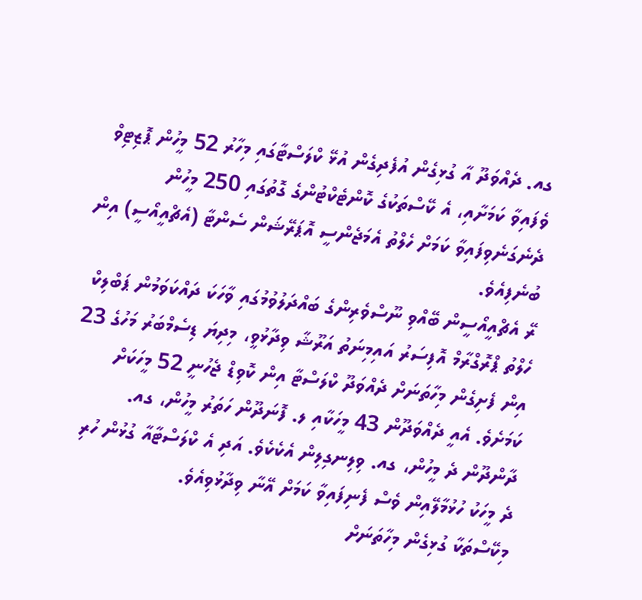ގއ. ދެއްވަދޫ އާ ގުޅިގެން އުފެދިގެން އުޅޭ ކްލަސްޓާގައި މިހާރު 52 މީހުން ޕޮޒިޓިވް ވެފައިވާ ކަމަށާއި، އެ ކޭސްތަކުގެ ކޮންޓެކްޓުންގެ ގޮތުގައި 250 މީހުން ދެނެގަނެވިފައިވާ ކަމަށް ހެލްތު އެމަޖެންސީ އޮޕަރޭޝަން ސެންޓާ (އެޗްއީއޯސީ) އިން ބުނެފިއެވެ.
ރޭ އެޗްއީއޯސީން ބޭއްވި ނޫސްވެރިންގެ ބައްދަލުވުމުގައި ވާހަކަ ދައްކަވަމުން ޕަބްލިކް ހެލްތު ޕްރޮގްރާމް އޮފިސަރު އައިމިނަތު އަރޫޝާ ވިދާޅުވީ، މިދިޔަ ޑިސެމްބަރު މަހުގެ 23 އިން ފެށިގެން މިހާތަނަށް ދެއްވަދޫ ކްލަސްޓާ އިން ކޮވިޑް ޖެހުނީ 52 މީހަކަށް ކަމަށެވެ. އެއީ ދެއްވަދޫން 43 މީހަކާއި ލ. ފޮނަދޫން ހަތަރު މީހުން، ގއ. ދާންދޫން ދެ މީހުން، ގއ. ވިލިނގިލިން އެކެކެވެ. އަދި އެ ކްލަސްޓާއާ ގުޅުން ހުރި ދެ މީހަކު ހުޅުމާލޭއިން ވެސް ފެނިފައިވާ ކަމަށް އޭނާ ވިދާޅުވިއެވެ.
މިކޭސްތަކާ ގުޅިގެން މިހާތަނަށް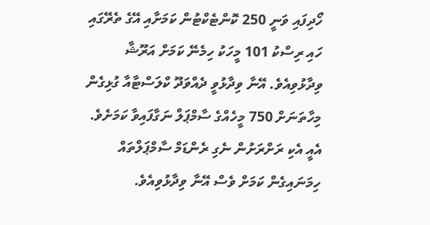ހޯދިފައި ވަނީ 250 ކޮންޓެކްޓުން ކަމަށާއި އޭގެ ތެރޭގައި ހައި ރިސްކު 101 މީހަކު ހިމެނޭ ކަމަށް އަރޫޝާ ވިދާޅުވިއެވެ. އޭނާ ވިދާޅުވީ ދެއްވަދޫ ކްލަސްޓާއާ ގުޅިގެން މިހާތަނަށް 750 މީހެއްގެ ސާމްޕަލް ނަގާފައިވާ ކަމަށެވެ. އެއީ އެކި ރަށްރަށުން ނެގި ރެންޑަމް ސާމްޕަލްތައް ހިމަނައިގެން ކަމަށް ވެސް އޭނާ ވިދާޅުވިއެވެ.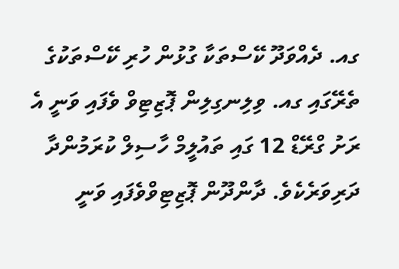ގއ. ދެއްވަދޫ ކޭސްތަކާ ގުޅުން ހުރި ކޭސްތަކުގެ ތެރޭގައި ގއ. ވިލިނގިލިން ޕޮޒިޓިވް ވެފައި ވަނީ އެ ރަށު ގްރޭޑް 12 ގައި ތައުލީމް ހާސިލް ކުރަމުންދާ ދަރިވަރެކެވެ. ދާންދޫން ޕޮޒިޓިވްވެފައި ވަނީ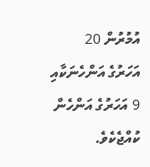އުމުރުން 20 އަހަރުގެ އަންހެނަކާއި 9 އަހަރުގެ އަންހެން ކުއްޖެކެވެ.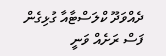ދެއްވަދޫ ކްލަސްޓާއާ ގުޅިގެން ފަސް ރަށެއް ވަނީ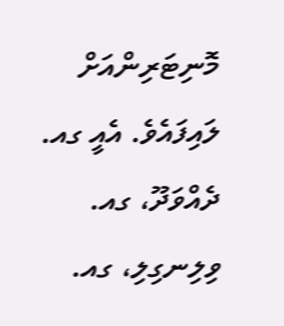މޮނިޓަރިންއަށް ލައިފައެވެ. އެއީ ގއ. ދެއްވަދޫ، ގއ. ވިލިނގިލި، ގއ.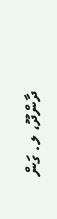ދާންދޫ، ލ. ގަން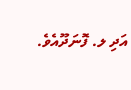އަދި ލ. ފޮނަދޫއެވެ.